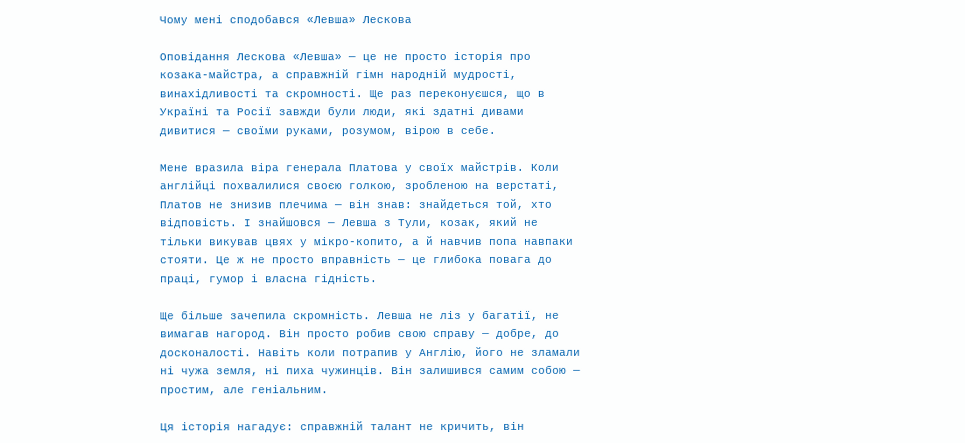Чому мені сподобався «Левша» Лескова

Оповідання Лескова «Левша» — це не просто історія про козака-майстра, а справжній гімн народній мудрості, винахідливості та скромності. Ще раз переконуєшся, що в Україні та Росії завжди були люди, які здатні дивами дивитися — своїми руками, розумом, вірою в себе.

Мене вразила віра генерала Платова у своїх майстрів. Коли англійці похвалилися своєю голкою, зробленою на верстаті, Платов не знизив плечима — він знав: знайдеться той, хто відповість. І знайшовся — Левша з Тули, козак, який не тільки викував цвях у мікро-копито, а й навчив попа навпаки стояти. Це ж не просто вправність — це глибока повага до праці, гумор і власна гідність.

Ще більше зачепила скромність. Левша не ліз у багатії, не вимагав нагород. Він просто робив свою справу — добре, до досконалості. Навіть коли потрапив у Англію, його не зламали ні чужа земля, ні пиха чужинців. Він залишився самим собою — простим, але геніальним.

Ця історія нагадує: справжній талант не кричить, він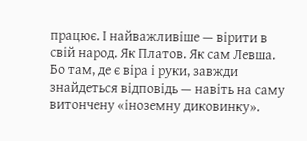працює. І найважливіше — вірити в свій народ. Як Платов. Як сам Левша. Бо там, де є віра і руки, завжди знайдеться відповідь — навіть на саму витончену «іноземну диковинку».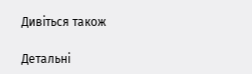Дивіться також

Детальні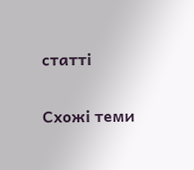статті

Схожі теми